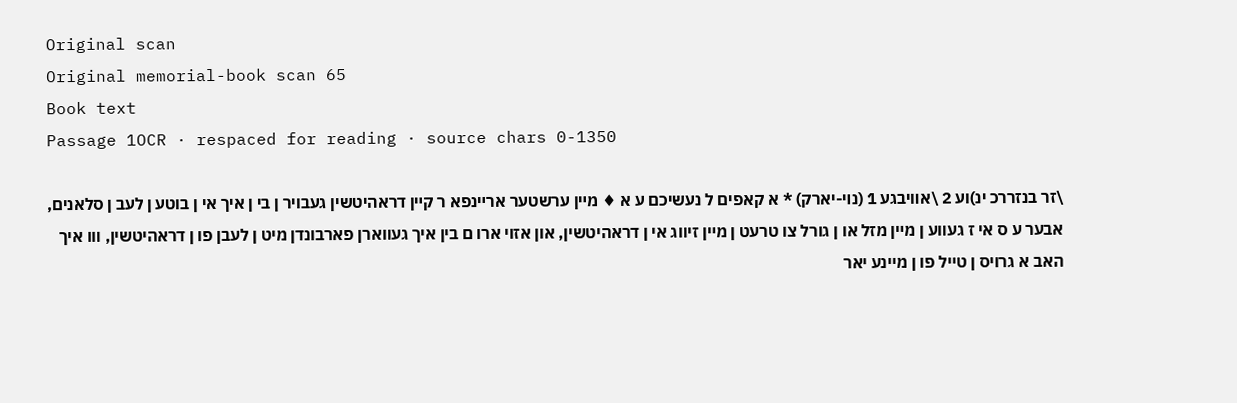Original scan
Original memorial-book scan 65
Book text
Passage 1OCR · respaced for reading · source chars 0-1350

\זר בנזררכ ינ)וע 2 \אװיבגע 1 (נױ-יארק) * א קאפים ל נעשיכם ע א ♦ מײן ערשטער ארײנפא ר קײן דראהיטשין געבויר ן בי ן איך אי ן בוטע ן לעב ן סלאנים, אבער ע ס אי ז געװע ן מײן מזל או ן גורל צו טרעט ן מײן זיװג אי ן דראהיטשין, און אזוי ארו ם בין איך געװארן פארבונדן מיט ן לעבן פו ן דראהיטשין, װו איך האב א גרויס ן טײל פו ן מײנע יאר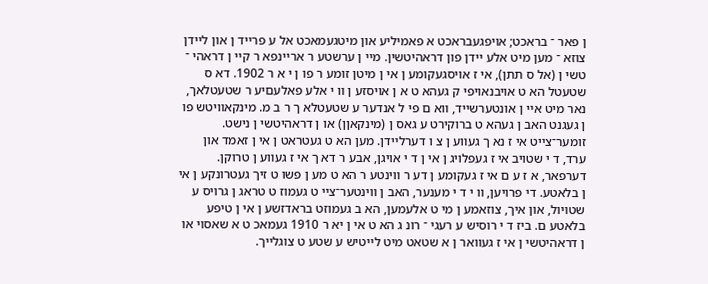ן פאר ־ בראכט; אויפגעבראכט א פאמיליע און מיטגעמאכט אל ע פרײד ן און לײדן צוזא ־ מען מיט אלע ײדן פון דראהיטשין. מײ ן ערשטע ר ארײנפא ר קײ ן דראהי ־ טשי ן (אל ס תתן), אי ז אויסגעקומע ן אי ן מיטן זומע ר פו ן י א ר 1902. דא ס שטעטל הא ט אויבנאויפי ק געהא ט א ן אויסזע ן װ י אלע פאלעםיע ר שטעטלאך, נאר מיט אײ ן אונטערשײד, װא ם פי ל אנדער ע שטעטלא ך ר ב מ. מינקאװיטש פו ן געגנט האב ן געהא ט ברוקירט ע גאס ן (מינקאןן) או ן דראהיטשי ן נישט. זומער־צײט אי ז נא ך געװע ן צ ו דערלײדן. מען הא ט געטראט ן אי ן זאמד און ערד, ד י שטויב אי ז געפלויג ן אי ן ד י אויגן, אבע ר דא ך אי ז געװע ן טרוקן. דערפאר, א ז ע ם אי ז געקומע ן דע ר װינטע ר הא ט מע ן פשו ט זיך געטרונקע ן אי ן בלאטע. די פרויען, װ י ד י מענער, האב ן װינטער־צײ ט געמוז ט טראג ן גרויס ע שטױול, און איך, צוזאמע ן מי ט אלעמען, הא ב געמוזט בראדזשע ן אי ן טיפע בלאטע ם. ביז ד י רוסיש ע רעגי ־ רונ ג הא ט אי ן יא ר 1910 געמאכ ט א שאסױ או ן דראהיטשי ן אי ז געװאר ן א שטאט מיט לײטיש ע שטע ט צוגלײך.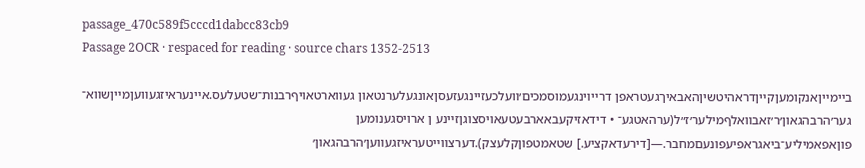passage_470c589f5cccd1dabcc83cb9
Passage 2OCR · respaced for reading · source chars 1352-2513

בײמײןאנקומעןקײןדראהיטשיןהאבאיךגעטראפן דרײױנגעמוסמכים׳װעלכעזיינגעזעסןאונגעלערנטאון געװארטאויףרבנות־שטעלעס.אײנעראיזגעװעןמײןשװא־ גער׳הרבהגאון׳ר׳זאבװאלףמילער׳ז״ל(ערהאטגע־ • דידאזיקעבאארבעטעאויסצוגןזײנע ן ארויסגענומען פוןאפאמיליע־ביאגראפיעפונעםמחבר.—[דירעדאקציע.] שטאמטפוןקלעצק).דערצװײטעראיזגעװען׳הרבהגאון׳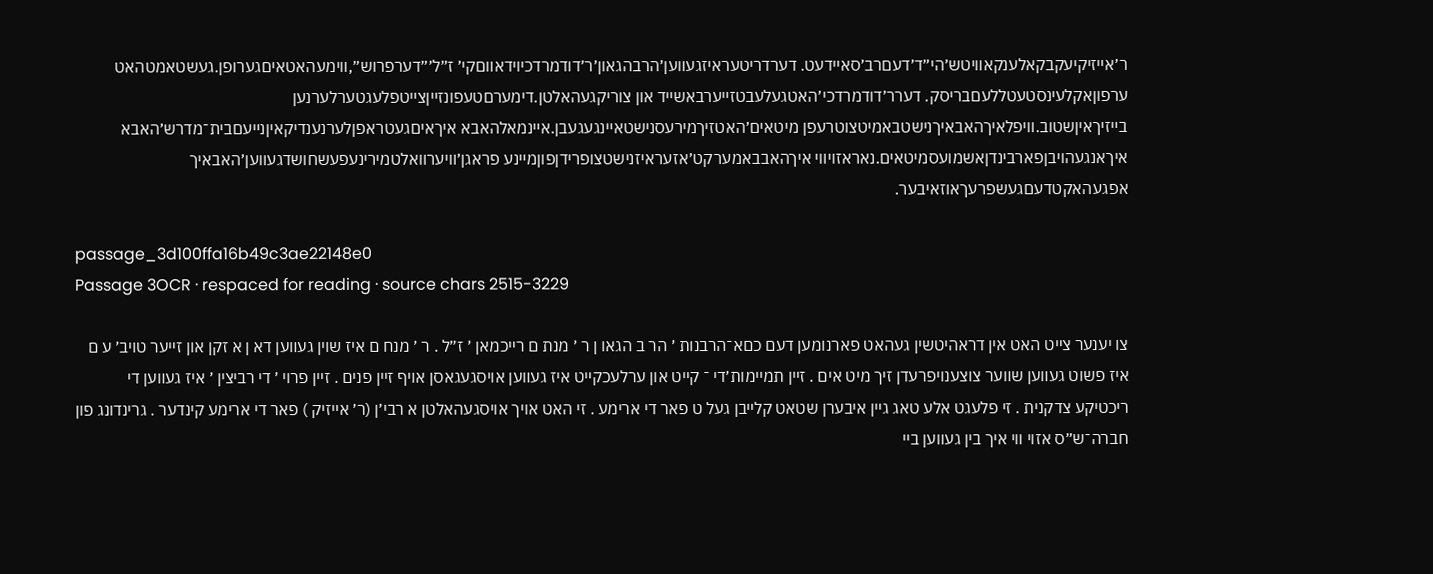ר׳אײזיקיעקבקאלענקאװיטש׳הי״ד׳דעםרב׳סאײדעט. דערדריטעראיזגעװען׳הרבהגאון׳ר׳דודמרדכיױדאװםקי׳ ז״ל׳״דערפרוש״,װימעהאטאיםגערופן.געשטאמטהאט ערפוןאקלעינסטעטללעםבריסק. דערר׳דודמרדכי׳האטגעלעבטזײערבאשײד און צוריקגעהאלטן.דימערםטעפונזײןצײטפלעגטערלערנען בײזיךאיןשטוב.װיפלאיךהאבאיךנישטבאמיטצוטרעפן מיטאים׳האטזיךמירעסנישטאײנגעגעבן.אײנמאלהאבא איךאיםגעטראפןלערנענדיקאיןנײעםבית־מדרש׳האבא איךאנגעהויבןפארבינדןאשמועסמיטאים.נאראזױװי איךהאבבאמערקט׳אזעראיזנישטצופרידןפוןמײנע פראגן׳װיערװאלטמירינעפעשחושדגעװען׳האבאיך אפגעהאקטדעםגעשפרעךאוזאיבער.

passage_3d100ffa16b49c3ae22148e0
Passage 3OCR · respaced for reading · source chars 2515-3229

צו יענער צײט האט אין דראהיטשין געהאט פארנומען דעם כםא־הרבנות ׳ הר ב הגאו ן ר ׳ מנת ם רײכמאן ׳ ז״ל . ר ׳ מנח ם איז שוין געװען דא ן א זקן און זײער טויב׳ ע ם איז פשוט געװען שװער צוצענויפרעדן זיך מיט אים . זײן תמיימות׳די ־ קײט און ערלעכקײט איז געװען אויסגעגאסן אויף זײן פנים . זײן פרוי ׳ די רביצין ׳ איז געװען די ריכטיקע צדקנית . זי פלעגט אלע טאג גײן איבערן שטאט קלײבן געל ט פאר די ארימע . זי האט אויך אויסגעהאלטן א רבי׳ן (ר׳ אײזיק ) פאר די ארימע קינדער . גרינדונג פון חברה־ש״ס אזוי װי איך בין געװען בײ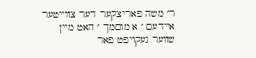ר׳ משה פאריצקער דער צװײטער אײדעם ׳ א מוםמך ׳ האט מײן שװער געקויפט פאר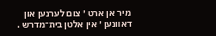מיר אן ארט ׳ צום לערנען און דאװנען ׳ אין אלטן בית־מדרש .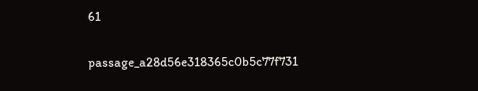61

passage_a28d56e318365c0b5c77f731